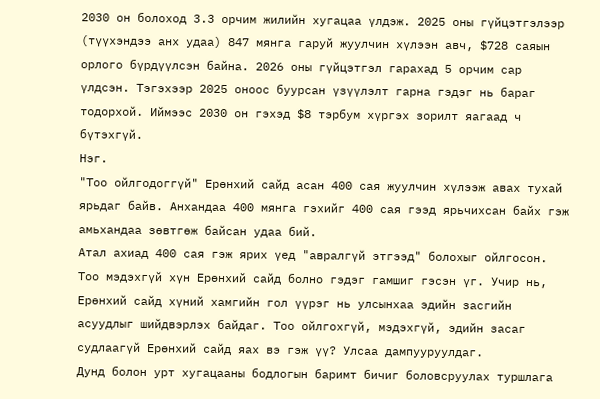2030 он болоход 3.3 орчим жилийн хугацаа үлдэж. 2025 оны гүйцэтгэлээр (түүхэндээ анх удаа) 847 мянга гаруй жуулчин хүлээн авч, $728 саяын орлого бүрдүүлсэн байна. 2026 оны гүйцэтгэл гарахад 5 орчим сар үлдсэн. Тэгэхээр 2025 оноос буурсан үзүүлэлт гарна гэдэг нь бараг тодорхой. Иймээс 2030 он гэхэд $8 тэрбум хүргэх зорилт яагаад ч бүтэхгүй.
Нэг.
"Тоо ойлгодоггүй" Ерөнхий сайд асан 400 сая жуулчин хүлээж авах тухай ярьдаг байв. Анхандаа 400 мянга гэхийг 400 сая гээд ярьчихсан байх гэж амьхандаа зөвтгөж байсан удаа бий.
Атал ахиад 400 сая гэж ярих үед "авралгүй этгээд" болохыг ойлгосон. Тоо мэдэхгүй хүн Ерөнхий сайд болно гэдэг гамшиг гэсэн үг. Учир нь, Ерөнхий сайд хүний хамгийн гол үүрэг нь улсынхаа эдийн засгийн асуудлыг шийдвэрлэх байдаг. Тоо ойлгохгүй, мэдэхгүй, эдийн засаг судлаагүй Ерөнхий сайд яах вэ гэж үү? Улсаа дампууруулдаг.
Дунд болон урт хугацааны бодлогын баримт бичиг боловсруулах туршлага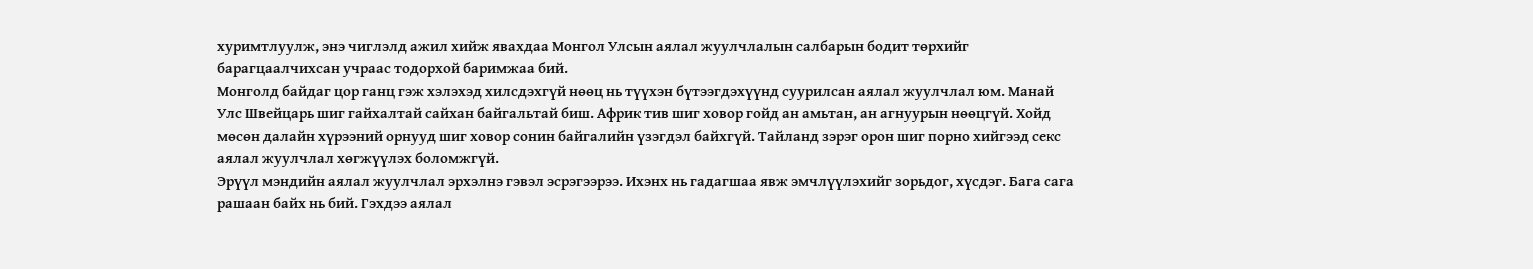хуримтлуулж, энэ чиглэлд ажил хийж явахдаа Монгол Улсын аялал жуулчлалын салбарын бодит төрхийг барагцаалчихсан учраас тодорхой баримжаа бий.
Монголд байдаг цор ганц гэж хэлэхэд хилсдэхгүй нөөц нь түүхэн бүтээгдэхүүнд суурилсан аялал жуулчлал юм. Манай Улс Швейцарь шиг гайхалтай сайхан байгальтай биш. Африк тив шиг ховор гойд ан амьтан, ан агнуурын нөөцгүй. Хойд мөсөн далайн хүрээний орнууд шиг ховор сонин байгалийн үзэгдэл байхгүй. Тайланд зэрэг орон шиг порно хийгээд секс аялал жуулчлал хөгжүүлэх боломжгүй.
Эрүүл мэндийн аялал жуулчлал эрхэлнэ гэвэл эсрэгээрээ. Ихэнх нь гадагшаа явж эмчлүүлэхийг зорьдог, хүсдэг. Бага сага рашаан байх нь бий. Гэхдээ аялал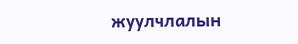жуулчлалын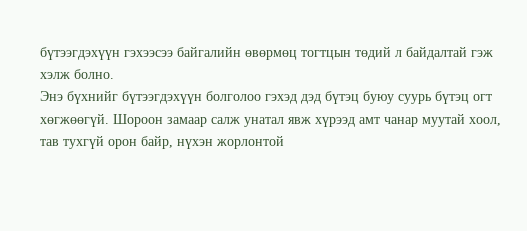бүтээгдэхүүн гэхээсээ байгалийн өвөрмөц тогтцын төдий л байдалтай гэж хэлж болно.
Энэ бүхнийг бүтээгдэхүүн болголоо гэхэд дэд бүтэц буюу суурь бүтэц огт хөгжөөгүй. Шороон замаар салж унатал явж хүрээд амт чанар муутай хоол, тав тухгүй орон байр, нүхэн жорлонтой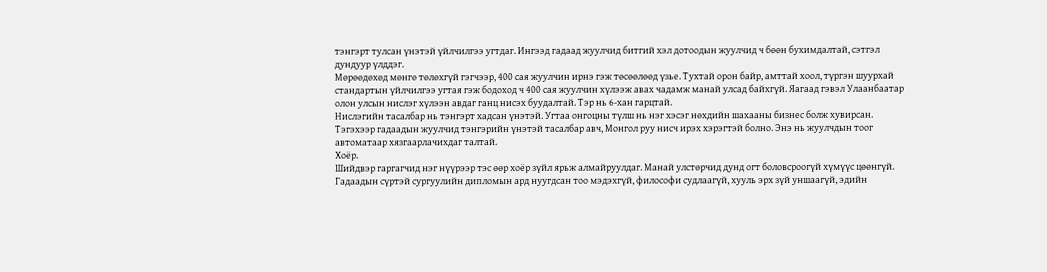тэнгэрт тулсан үнэтэй үйлчилгээ угтдаг. Ингээд гадаад жуулчид битгий хэл дотоодын жуулчид ч бөөн бухимдалтай, сэтгэл дундуур үлддэг.
Мөрөөдөхөд мөнгө төлөхгүй гэгчээр, 400 сая жуулчин ирнэ гэж төсөөлөөд үзье. Тухтай орон байр, амттай хоол, түргэн шуурхай стандартын үйлчилгээ угтая гэж бодоход ч 400 сая жуулчин хүлээж авах чадамж манай улсад байхгүй. Яагаад гэвэл Улаанбаатар олон улсын нислэг хүлээн авдаг ганц нисэх буудалтай. Тэр нь 6-хан гарцтай.
Нислэгийн тасалбар нь тэнгэрт хадсан үнэтэй. Угтаа онгоцны түлш нь нэг хэсэг нөхдийн шахааны бизнес болж хувирсан. Тэгэхээр гадаадын жуулчид тэнгэрийн үнэтэй тасалбар авч, Монгол руу нисч ирэх хэрэгтэй болно. Энэ нь жуулчдын тоог автоматаар хязгаарлачихдаг талтай.
Хоёр.
Шийдвэр гаргагчид нэг нүүрээр тэс өөр хоёр зүйл ярьж алмайруулдаг. Манай улстөрчид дунд огт боловсроогүй хүмүүс цөөнгүй. Гадаадын сүртэй сургуулийн дипломын ард нуугдсан тоо мэдэхгүй, философи судлаагүй, хууль эрх зүй уншаагүй, эдийн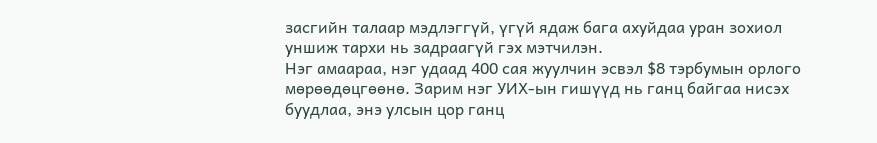засгийн талаар мэдлэггүй, үгүй ядаж бага ахуйдаа уран зохиол уншиж тархи нь задраагүй гэх мэтчилэн.
Нэг амаараа, нэг удаад 400 сая жуулчин эсвэл $8 тэрбумын орлого мөрөөдөцгөөнө. Зарим нэг УИХ-ын гишүүд нь ганц байгаа нисэх буудлаа, энэ улсын цор ганц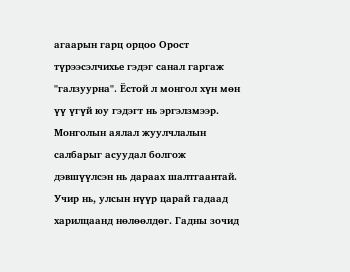агаарын гарц орцоо Орост түрээсэлчихье гэдэг санал гаргаж "галзуурна". Ёстой л монгол хүн мөн үү үгүй юу гэдэгт нь эргэлзмээр.
Монголын аялал жуулчлалын салбарыг асуудал болгож дэвшүүлсэн нь дараах шалтгаантай. Учир нь, улсын нүүр царай гадаад харилцаанд нөлөөлдөг. Гадны зочид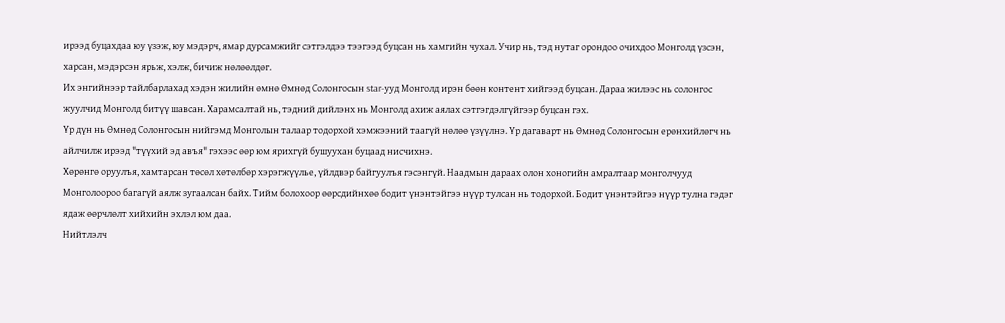ирээд буцахдаа юу үзэж, юу мэдэрч, ямар дурсамжийг сэтгэлдээ тээгээд буцсан нь хамгийн чухал. Учир нь, тэд нутаг орондоо очихдоо Монголд үзсэн, харсан, мэдэрсэн ярьж, хэлж, бичиж нөлөөлдөг.
Их энгийнээр тайлбарлахад хэдэн жилийн өмнө Өмнөд Солонгосын star-ууд Монголд ирэн бөөн контент хийгээд буцсан. Дараа жилээс нь солонгос жуулчид Монголд битүү шавсан. Харамсалтай нь, тэдний дийлэнх нь Монголд ахиж аялах сэтгэгдэлгүйгээр буцсан гэх.
Үр дүн нь Өмнөд Солонгосын нийгэмд Монголын талаар тодорхой хэмжээний таагүй нөлөө үзүүлнэ. Үр дагаварт нь Өмнөд Солонгосын ерөнхийлөгч нь айлчилж ирээд "түүхий эд авъя" гэхээс өөр юм ярихгүй бушуухан буцаад нисчихнэ.
Хөрөнгө оруулъя, хамтарсан төсөл хөтөлбөр хэрэгжүүлье, үйлдвэр байгуулъя гэсэнгүй. Наадмын дараах олон хоногийн амралтаар монголчууд Монголоороо багагүй аялж зугаалсан байх. Тийм болохоор өөрсдийнхөө бодит үнэнтэйгээ нүүр тулсан нь тодорхой. Бодит үнэнтэйгээ нүүр тулна гэдэг ядаж өөрчлөлт хийхийн эхлэл юм даа.
Нийтлэлч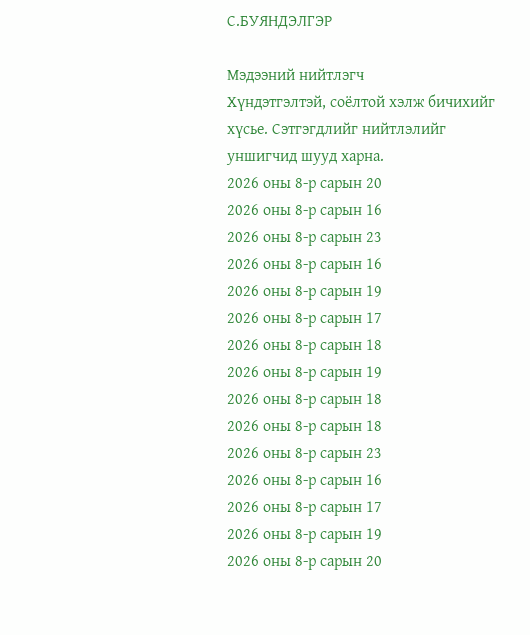С.БУЯНДЭЛГЭР

Мэдээний нийтлэгч
Хүндэтгэлтэй, соёлтой хэлж бичихийг хүсье. Сэтгэгдлийг нийтлэлийг уншигчид шууд харна.
2026 оны 8-р сарын 20
2026 оны 8-р сарын 16
2026 оны 8-р сарын 23
2026 оны 8-р сарын 16
2026 оны 8-р сарын 19
2026 оны 8-р сарын 17
2026 оны 8-р сарын 18
2026 оны 8-р сарын 19
2026 оны 8-р сарын 18
2026 оны 8-р сарын 18
2026 оны 8-р сарын 23
2026 оны 8-р сарын 16
2026 оны 8-р сарын 17
2026 оны 8-р сарын 19
2026 оны 8-р сарын 20